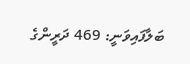ބަލާފައިވަނީ: 469 ދަރީންގެ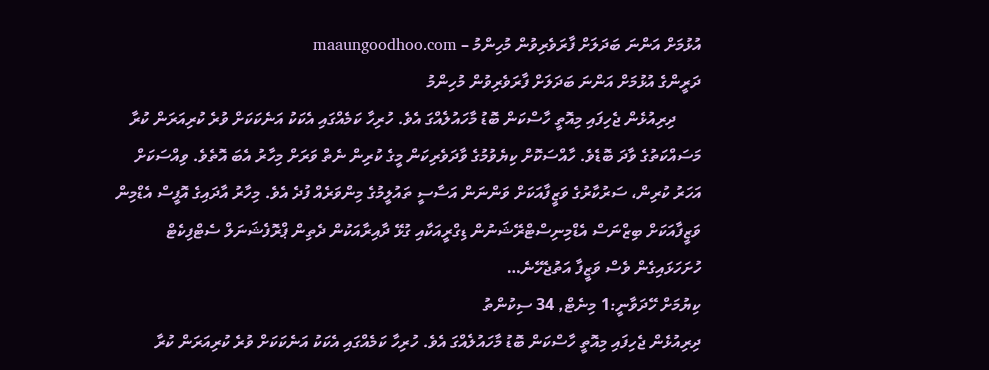އުޅުމަށް އަންނަ ބަދަލަށް ފާރަވެރިވުން މުހިންމު – maaungoodhoo.com
ދަރީންގެ އުޅުމަށް އަންނަ ބަދަލަށް ފާރަވެރިވުން މުހިންމު
      ދިރިއުޅެން ޖެހިފައި މިއޮތީ ހާސްކަން ބޮޑު މާހައުލެއްގަ އެވެ. ހުރިހާ ކަމެއްގައި އެކަކު އަނެކަކަށް ވުރެ ކުރިއަރަން ކުރާ މަސައްކަތުގެ ވާދަ ބޮޑެވެ. ހާއްސަކޮށް ކިޔެވުމުގެ ވާދަވެރިކަން މީގެ ކުރިން ނެތް ވަރަށް މިހާރު އެބަ އޮތެވެ. ވިއްސަކަށް އަހަރު ކުރިން، ސަރުކާރުގެ ވަޒީފާއަކަށް ވަންނަން އަސާސީ ތައުލީމުގެ މިންވަރެއް ފުދެ އެވެ. މިހާރު އާދައިގެ އޮފީސް އެޑްމިން ވަޒީފާއަކަށް ބިޒްނަސް އެޑްމިނިސްޓްރޭޝަނުން ޑިގްރީއަކާއި ގުޅޭ ދާއިރާއަކުން ދެތިން ޕްރޮފެޝަނަލް ސެޓްފިކެޓް ހުށަހަޅައިގެން ވެސް ވަޒީފާ އަތުޖެހޭނެ…
ކިޔުމަށް ހޭދަވާނީ:1 މިނެޓް, 34 ސިކުންތު
ދިރިއުޅެން ޖެހިފައި މިއޮތީ ހާސްކަން ބޮޑު މާހައުލެއްގަ އެވެ. ހުރިހާ ކަމެއްގައި އެކަކު އަނެކަކަށް ވުރެ ކުރިއަރަން ކުރާ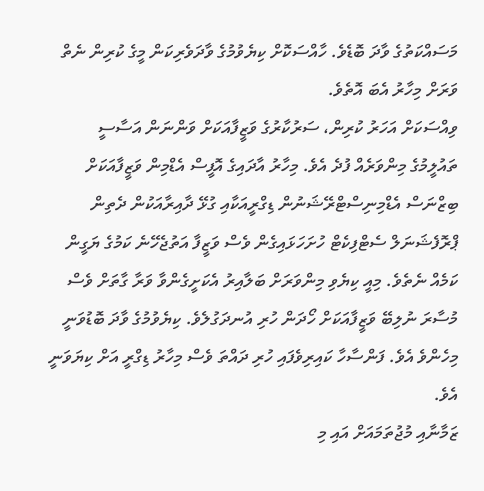މަސައްކަތުގެ ވާދަ ބޮޑެވެ. ހާއްސަކޮށް ކިޔެވުމުގެ ވާދަވެރިކަން މީގެ ކުރިން ނެތް ވަރަށް މިހާރު އެބަ އޮތެވެ.
ވިއްސަކަށް އަހަރު ކުރިން، ސަރުކާރުގެ ވަޒީފާއަކަށް ވަންނަން އަސާސީ ތައުލީމުގެ މިންވަރެއް ފުދެ އެވެ. މިހާރު އާދައިގެ އޮފީސް އެޑްމިން ވަޒީފާއަކަށް ބިޒްނަސް އެޑްމިނިސްޓްރޭޝަނުން ޑިގްރީއަކާއި ގުޅޭ ދާއިރާއަކުން ދެތިން ޕްރޮފެޝަނަލް ސެޓްފިކެޓް ހުށަހަޅައިގެން ވެސް ވަޒީފާ އަތުޖެހޭނެ ކަމުގެ ޔަގީން ކަމެއް ނެތެވެ. މިއީ ކިޔެވި މިންވަރަށް ބަލާއިރު އެކަށީގެންވާ ވަރާ ގާތަށް ވެސް މުސާރަ ނުލިބޭ ވަޒީފާއަކަށް ހޯދަން ހުރި އުނދަގުލެވެ. ކިޔެވުމުގެ ވާދަ ބޮޑުވަނީ މިހެންވެ އެވެ. ފަންސާހާ ކައިރިވެފައި ހުރި ދައްތަ ވެސް މިހާރު ޑިގްރީ އަށް ކިޔަވަނީ އެވެ.
ޒަމާނާއި މުޖުތަމައަށް އައި މި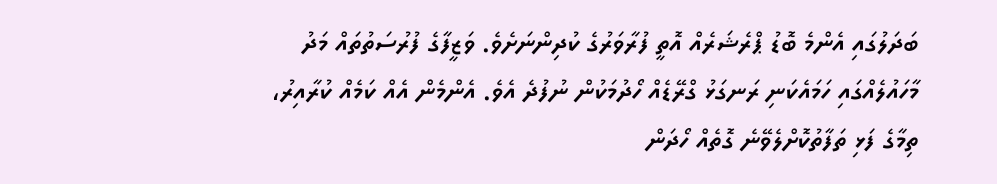ބަދަލުގައި އެންމެ ބޮޑު ޕްރެޝަރެއް އޮތީ ފުރާވަރުގެ ކުދިންނަށެވެ. ވަޒީފާގެ ފުރުސަތުތައް މަދު މާހައުލެއްގައި ހަމައެކަނި ރަނގަޅު ގްރޭޑެއް ހޯދުމަކުން ނުފުދެ އެވެ. އެންމެން އެއް ކަމެއް ކުރާއިރު، ތިމާގެ ފަޅި ތަފާތުކޮށްލެވޭނެ ގޮތެއް ހޯދަން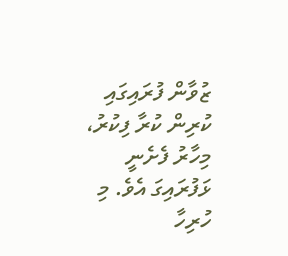ޒުވާން ފުރައިގައި ކުރިން ކުރާ ފިކުރު، މިހާރު ފެށެނީ ޅަފުރައިގަ އެވެ. މި ހުރިހާ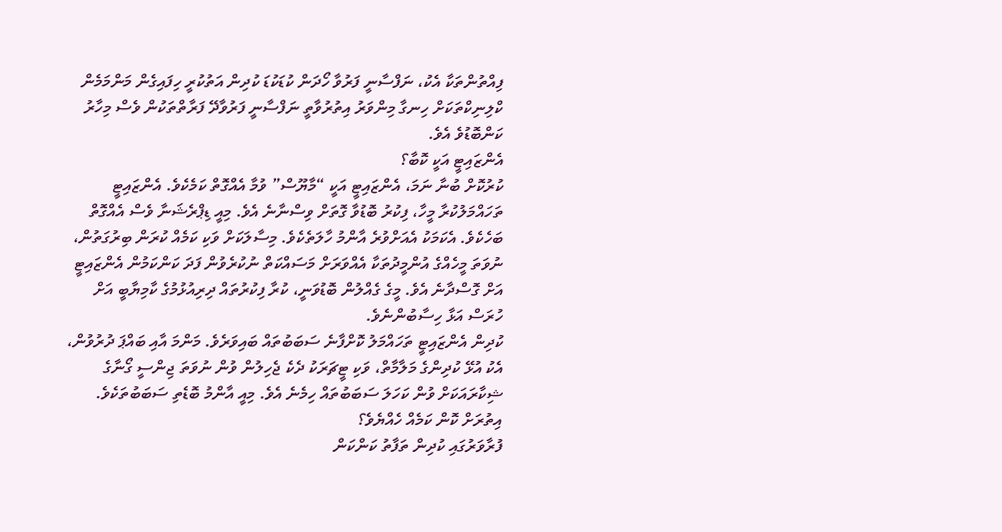ފިއްތުންތަކާ އެކު، ނަފްސާނީ ފަރުވާ ހޯދަން ކުޑަކުޑަ ކުދިން އަތުކުރީ ހިފައިގެން މަންމަމެން ކްލިނިކްތަކަށް ހިނގާ މިންވަރު އިތުރުވާތީ ނަފްސާނީ ފަރުވާދޭ ފަރާތްތަކުން ވެސް މިހާރު ކަންބޮޑުވެ އެވެ.
އެންޒައިޓީ އަކީ ކޮބާ؟
ކުރުކޮށް ބުނާ ނަމަ، އެންޒައިޓީ އަކީ “މާޔޫސް” ވުމާ އެއްގޮތް ކަމެކެވެ. އެންޒައިޓީ ތަހައްމަލުކުރާ މީހާ، ފިކުރު ބޮޑުވާ ގޮތަށް ވިސްނާނެ އެވެ. މިއީ ޑިޕްރެޝަނާ ވެސް އެއްގޮތް ބަހެކެވެ. އެކަމަކު އެއަށްވުރެ އާންމު ހާލަތެކެވެ. މިސާލަކަށް ވަކި ކަމެއް ކުރަން ބިރުގަތުން، ނުވަތަ މީހެއްގެ އުންމީދުތަކާ އެއްވަރަށް މަސައްކަތް ނުކުރެވުން ފަދަ ކަންކަމުން އެންޒައިޓީ އަށް ގޮސްދާނެ އެވެ. މީގެ ގެއްލުން ބޮޑުވަނީ، ކުރާ ފިކުރުތައް ދިރިއުޅުމުގެ ކާމިޔާބީ އަށް ހުރަސް އަޅާ ހިސާބުންނެވެ.
ކުދިން އެންޒައިޓީ ތަހައްމަލު ކޮށްފާނެ ސަބަބުތައް ބައިވަރެވެ. މަންމަ އާއި ބައްޕަ ދުރުވުން، އެކު އުޅޭ ކުދިންގެ މަލާމާތް، ވަކި ޓީޗަރަކު ދެކެ ޖެހިލުން ވުން ނުވަތަ ޖިންސީ ގޯނާގެ ޝިކާރައަކަށް ވުން ކަހަލަ ސަބަބުތައް ހިމެނެ އެވެ. މިއީ އާންމު ބޮޑެތި ސަބަބުތަކެވެ. އިތުރަށް ކޮން ކަމެއް ހެއްޔެވެ؟
ފުރާވަރުގައި ކުދިން ތަފާތު ކަންކަން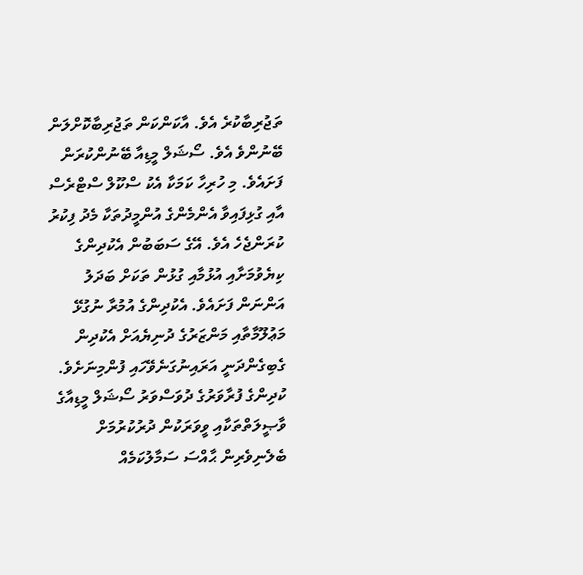ތަޖުރިބާކުރެ އެވެ. އާކަންކަން ތަޖުރިބާކޮށްލަން ބޭނުންވެ އެވެ. ސޯޝަލް މީޑިއާ ބޭނުންކުރަން ފަށައެވެ. މި ހުރިހާ ކަމަކާ އެކު ސްކޫލް ސްޓްރެސް އާއި ގުޅިފައިވާ އެންމެންގެ އުންމީދުތަކާ މެދު ފިކުރު ކުރަންޖެހެ އެވެ. އޭގެ ސަބަބުން އެކުދިންގެ ކިޔެވުމަށާއި އުޅުމާއި ގުޅުން ތަކަށް ބަދަލު އަންނަން ފަށައެވެ. އެކުދިންގެ އުމުރާ ނުގުޅޭ މަޢުލޫމާތާއި މަންޒަރުގެ ދުނިޔެއަށް އެކުދިން ގެބިގެންދަނީ އަރައިނުގަނެވޭހައި ފުންމިނަށެވެ.
ކުދިންގެ ފުރާވަރުގެ ދުވަސްވަރު ސޯޝަލް މީޑިއާގެ ވާޞީލަތްތަކާއި ވީވަރަކުން ދުރުކުރުމަށް ބެލެނިވެރިން ޙާއްސަ ސަމާލުކަމެއް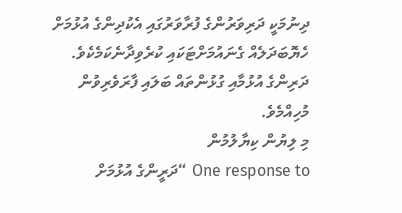ދިނުމަކީ ދަރިވަރުންގެ ފުރާވަރުގައި އެކުދިންގެ އުޅުމަށް ހެޔޮބަދަލެއް ގެނައުމަށްޓަކައި ކުރެވިދާނެކަމެކެވެ. ދަރިންގެ އުޅުމާއި ގުޅުންތައް ބަލައި ފާރަވެރިވުން މުހިއްމެވެ.
މި ލިޔުން ކިޔާލުމުން
One response to “ދަރީންގެ އުޅުމަށް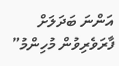އަންނަ ބަދަލަށް ފާރަވެރިވުން މުހިންމު”